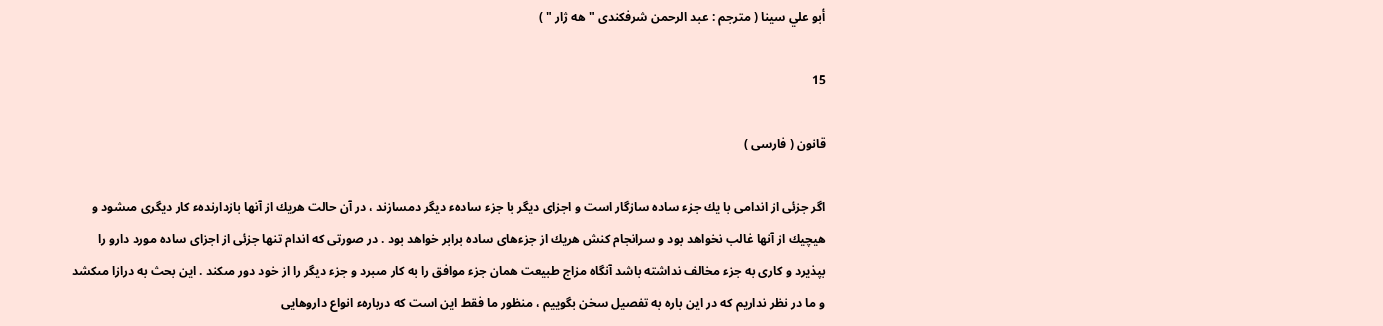أبو علي سينا ( مترجم : عبد الرحمن شرفكندى " هه ژار " )

15

قانون ( فارسى )

اگر جزئى از اندامى با يك جزء ساده سازگار است و اجزاى ديگر با جزء سادهء ديگر دمسازند ، در آن حالت هريك از آنها بازدارندهء كار ديگرى مىشود و هيچيك از آنها غالب نخواهد بود و سرانجام كنش هريك از جزءهاى ساده برابر خواهد بود . در صورتى كه اندام تنها جزئى از اجزاى ساده مورد دارو را بپذيرد و كارى به جزء مخالف نداشته باشد آنگاه مزاج طبيعت همان جزء موافق را به كار مىبرد و جزء ديگر را از خود دور مىكند . اين بحث به درازا مىكشد و ما در نظر نداريم كه در اين باره به تفصيل سخن بگوييم ، منظور ما فقط اين است كه دربارهء انواع داروهايى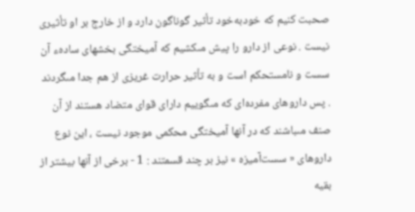صحبت كنيم كه خودبه‌خود تأثير گوناگون دارد و از خارج بر او تأثيرى نيست . نوعى از دارو را پيش مىكشيم كه آميختگى بخشهاى سادهء آن سست و نامستحكم است و به تأثير حرارت غريزى از هم جدا مىگردند . پس داروهاى مفرده‌اى كه مىگوييم داراى قواى متضاد هستند از آن صنف مىباشند كه در آنها آميختگى محكمى موجود نيست ، اين نوع داروهاى « سست‌آميزه » نيز بر چند قسمتند : 1 - برخى از آنها بيشتر از بقيه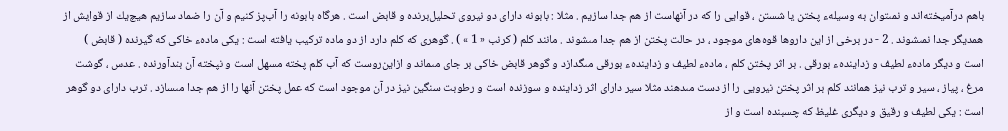باهم درآميخته‌اند و نمىتوان به وسيلهء پختن يا شستن ، قوايى را كه در آنهاست از هم جدا سازيم . مثلا : بابونه داراى دو نيروى تحليل‌برنده و قابض است . هرگاه بابونه را آب‌پز كنيم و آن را ضماد سازيم هيچ‌يك از قوايش از همديگر جدا نمىشوند . 2 - در برخى از اين داروها قوه‌هاى موجود ، در حالت پختن از هم جدا مىشوند . مانند كلم ( كرنب « 1 » ) . گوهرى كه كلم دارد از دو ماده تركيب يافته است : يكى مادهء خاكى كه گيرنده ( قابض ) است و ديگر مادهء لطيف و زدايندهء بورقى . بر اثر پختن كلم ، مادهء لطيف و زدايندهء بورقى مىگدازد و گوهر قابض خاكى بر جاى مىماند و ازاين‌روست كه آب كلم پخته مسهل است و نپخته آن بندآورنده . عدس ، گوشت مرغ ، پياز ، سير و ترب نيز همانند كلم بر اثر پختن نيرويى را از دست مىدهند مثلا سير داراى اثر زداينده و سوزنده است و رطوبت سنگين نيز در آن موجود است كه عمل پختن آنها را از هم جدا مىسازد . ترب داراى دو گوهر است : يكى لطيف و رقيق و ديگرى غليظ كه چسبنده است و از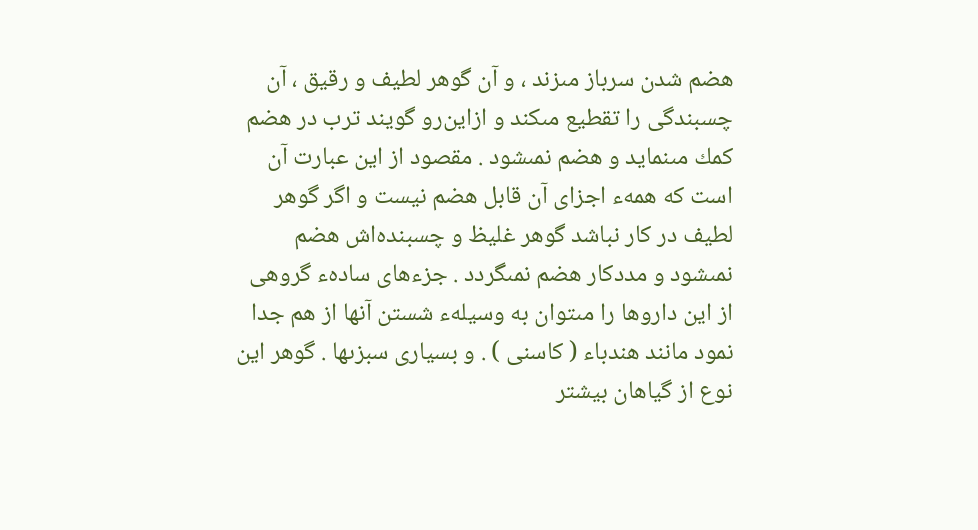هضم شدن سرباز مىزند ، و آن گوهر لطيف و رقيق ، آن چسبندگى را تقطيع مىكند و ازاين‌رو گويند ترب در هضم كمك مىنمايد و هضم نمىشود . مقصود از اين عبارت آن است كه همهء اجزاى آن قابل هضم نيست و اگر گوهر لطيف در كار نباشد گوهر غليظ و چسبنده‌اش هضم نمىشود و مددكار هضم نمىگردد . جزءهاى سادهء گروهى از اين داروها را مىتوان به وسيلهء شستن آنها از هم جدا نمود مانند هندباء ( كاسنى ) . و بسيارى سبزىها . گوهر اين نوع از گياهان بيشتر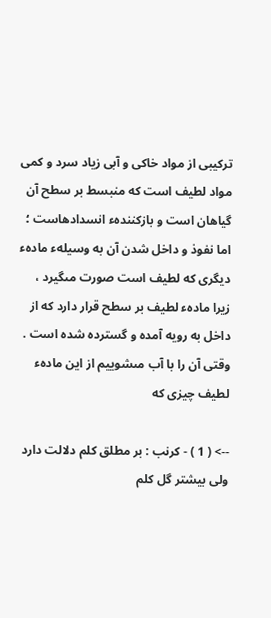تركيبى از مواد خاكى و آبى زياد سرد و كمى مواد لطيف است كه منبسط بر سطح آن گياهان است و بازكنندهء انسدادهاست ؛ اما نفوذ و داخل شدن آن به وسيلهء مادهء ديگرى كه لطيف است صورت مىگيرد ، زيرا مادهء لطيف بر سطح قرار دارد كه از داخل به رويه آمده و گسترده شده است . وقتى آن را با آب مىشوييم از اين مادهء لطيف چيزى كه

--> ( 1 ) - كرنب : بر مطلق كلم دلالت دارد ولى بيشتر گل كلم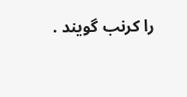را كرنب گويند .